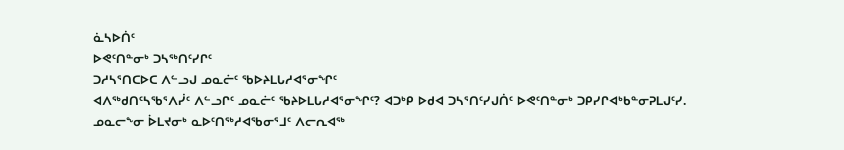ᓈᓴᐅᑏᑦ
ᐅᕙᑦᑎᓐᓂᒃ ᑐᓴᖅᑎᑦᓯᒋᑦ
ᑐᓱᓴᕐᑎᑕᐅᑕ ᐱᓪᓗᒍ ᓄᓇᓖᑦ ᖃᐅᔨᒪᒐᓱᐊᕐᓂᖏᑦ
ᐊᐱᖅᑯᑎᑦᓴᖃᕐᐱᓰᑦ ᐱᓪᓗᒋᑦ ᓄᓇᓖᑦ ᖃᔨᐅᒪᒐᓱᐊᕐᓂᖏᑦ? ᐊᑐᒃᑭ ᐅᑯᐊ ᑐᓴᕐᑎᑦᓯᒍᑏᑦ ᐅᕙᑦᑎᓐᓂᒃ ᑐᑭᓯᒋᐊᒃᑲᓐᓂᕈᒪᒍᑦᓯ.
ᓄᓇᓕᖕᓂ ᐆᒪᔪᓂᒃ ᓇᐅᑦᑎᖅᓱᐊᖃᓂᕐᒧᑦ ᐱᓕᕆᐊᖅ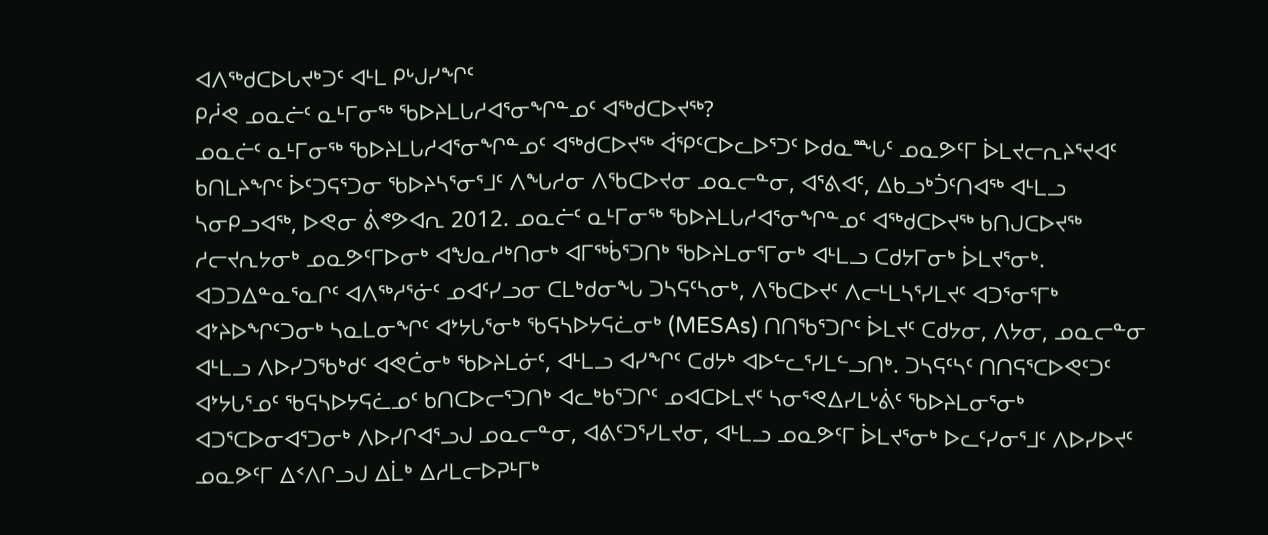ᐊᐱᖅᑯᑕᐅᒐᔪᒃᑐᑦ ᐊᒻᒪ ᑭᒡᒍᓯᖏᑦ
ᑭᓲᕙ ᓄᓇᓖᑦ ᓇᒻᒥᓂᖅ ᖃᐅᔨᒪᒐᓱᐊᕐᓂᖏᓐᓄᑦ ᐊᖅᑯᑕᐅᔪᖅ?
ᓄᓇᓖᑦ ᓇᒻᒥᓂᖅ ᖃᐅᔨᒪᒐᓱᐊᕐᓂᖏᓐᓄᑦ ᐊᖅᑯᑕᐅᔪᖅ ᐋᕿᑦᑕᐅᓚᐅᕐᑐᑦ ᐅᑯᓇᖖᒐᑦ ᓄᓇᕗᑦᒥ ᐆᒪᔪᓕᕆᔨᕐᔪᐊᑦ ᑲᑎᒪᔨᖏᑦ ᐆᑦᑐᕋᕐᑐᓂ ᖃᐅᔨᓴᕐᓂᕐᒧᑦ ᐱᖓᓱᓂ ᐱᖃᑕᐅᔪᓂ ᓄᓇᓕᓐᓂ, ᐊᕐᕕᐊᑦ, ᐃᑲᓗᒃᑑᑦᑎᐊᖅ ᐊᒻᒪᓗ ᓴᓂᑭᓗᐊᖅ, ᐅᕙᓂ ᕖᕝᕗᐊᕆ 2012. ᓄᓇᓖᑦ ᓇᒻᒥᓂᖅ ᖃᐅᔨᒪᒐᓱᐊᕐᓂᖏᓐᓄᑦ ᐊᖅᑯᑕᐅᔪᖅ ᑲᑎᒍᑕᐅᔪᖅ ᓱᓕᔪᕆᔭᓂᒃ ᓄᓇᕗᑦᒥᐅᓂᒃ ᐊᖑᓇᓱᒃᑎᓂᒃ ᐊᒥᖅᑳᕐᑐᑎᒃ ᖃᐅᔨᒪᓂᕐᒥᓂᒃ ᐊᒻᒪᓗ ᑕᑯᔭᒥᓂᒃ ᐆᒪᔪᕐᓂᒃ. ᐊᑐᑐᐃᓐᓇᕐᓇᒋᑦ ᐊᐱᖅᓱᕐᓃᑦ ᓄᐊᑦᓯᓗᓂ ᑕᒪᒃᑯᓂᖓ ᑐᓴᕋᑦᓴᓂᒃ, ᐱᖃᑕᐅᔪᑦ ᐱᓕᒻᒪᓴᕐᓯᒪᔪᑦ ᐊᑐᕐᓂᕐᒥᒃ ᐊᔾᔨᐅᖏᑦᑐᓂᒃ ᓴᓇᒪᓂᖏᑦ ᐊᔾᔭᒐᕐᓂᒃ ᖃᕋᓴᐅᔭᕋᓛᓂᒃ (MESAs) ᑎᑎᖃᕐᑐᒋᑦ ᐆᒪᔪᑦ ᑕᑯᔭᓂ, ᐱᔭᓂ, ᓄᓇᓕᓐᓂ ᐊᒻᒪᓗ ᐱᐅᓯᑐᖃᒃᑯᑦ ᐊᕙᑖᓂᒃ ᖃᐅᔨᒪᓃᑦ, ᐊᒻᒪᓗ ᐊᓯᖏᑦ ᑕᑯᔭᒃ ᐊᐅᓪᓚᕐᓯᒪᓪᓗᑎᒃ. ᑐᓴᕋᑦᓴᑦ ᑎᑎᕋᕐᑕᐅᕙᑦᑐᑦ ᐊᔾᔭᒐᕐᓄᑦ ᖃᕋᓴᐅᔭᕋᓛᓄᑦ ᑲᑎᑕᐅᓕᕐᑐᑎᒃ ᐊᓚᒃᑲᕐᑐᒋᑦ ᓄᐊᑕᐅᒪᔪᑦ ᓴᓂᕐᕙᐃᓯᒪᒡᕖᑦ ᖃᐅᔨᒪᓂᕐᓂᒃ ᐊᑐᕐᑕᐅᓂᐊᕐᑐᓂᒃ ᐱᐅᓯᒋᐊᕐᓗᒍ ᓄᓇᓕᓐᓂ, ᐊᕕᑦᑐᕐᓯᒪᔪᓂ, ᐊᒻᒪᓗ ᓄᓇᕗᑦᒥ ᐆᒪᔪᕐᓂᒃ ᐅᓚᑦᓯᓂᕐᒧᑦ ᐱᐅᓯᐅᔪᑦ ᓄᓇᕗᑦᒥ ᐃᑉᐱᒋᓗᒍ ᐃᒫᒃ ᐃᓱᒪᓕᐅᕈᒻᒥᒃ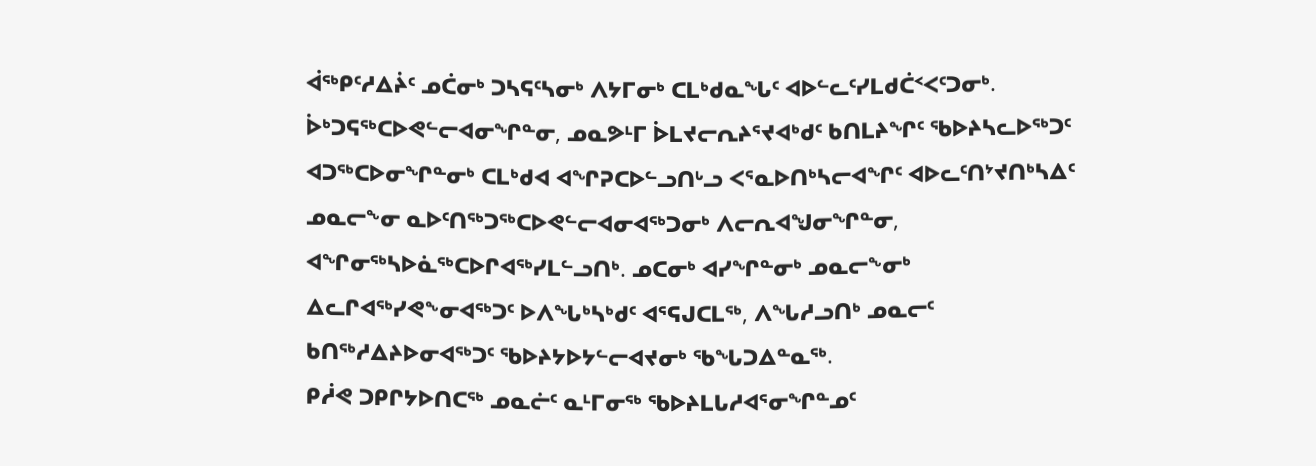ᐋᖅᑭᑦᓱᐃᔩᑦ ᓄᑖᓂᒃ ᑐᓴᕋᑦᓴᓂᒃ ᐱᔭᒥᓂᒃ ᑕᒪᒃᑯᓇᖓᑦ ᐊᐅᓪᓚᑦᓯᒪᑯᑖᑉᐸᑦᑐᓂᒃ. ᐆᒃᑐᕋᖅᑕᐅᕙᓪᓕᐊᓂᖏᓐᓂ, ᓄᓇᕗᒻᒥ ᐆᒪᔪᓕᕆᔨᕐᔪᐊᒃᑯᑦ ᑲᑎᒪᔨᖏᑦ ᖃᐅᔨᓴᓚᐅᖅᑐᑦ ᐊᑐᖅᑕᐅᓂᖏᓐᓂᒃ ᑕᒪᒃᑯᐊ ᐊᖏᕈᑕᐅᓪᓗᑎᒡᓗ ᐸᕐᓇᐅᑎᒃᓴᓕᐊᖏᑦ ᐊᐅᓚᑦᑎᔾᔪᑎᒃᓴᐃᑦ ᓄᓇᓕᖕᓂ ᓇᐅᑦᑎᖅᑐᖅᑕᐅᕙᓪᓕᐊᓂᐊᖅᑐᓂᒃ ᐱᓕᕆᐊᖑᓂᖏᓐᓂ, ᐊᖏᓂᖅᓴᐅᓈᖅᑕᐅᒋᐊᖅᓯᒪᓪᓗᑎᒃ. ᓄᑕᓂᒃ ᐊᓯᖏᓐᓂᒃ ᓄᓇᓕᖕᓂᒃ ᐃᓚᒋᐊᖅᓯᕙᖕᓂᐊᖅᑐᑦ ᐅᐱᖓᒃᓴᒃᑯᑦ ᐊᕐᕋᒍᑕᒪᖅ, ᐱᖓᓱᓗᑎᒃ ᓄᓇᓕᑦ ᑲᑎᖅᓱᐃᔨᐅᓂᐊᖅᑐᑦ ᖃᐅᔨᔭᐅᔭᓪᓕᐊᔪᓂᒃ ᖃᖓᑐᐃᓐᓇᖅ.
ᑭᓲᕙ ᑐᑭᒋᔭᐅᑎᑕᖅ ᓄᓇᓖᑦ ᓇᒻᒥᓂᖅ ᖃᐅᔨᒪᒐᓱᐊᕐᓂᖏᓐᓄᑦ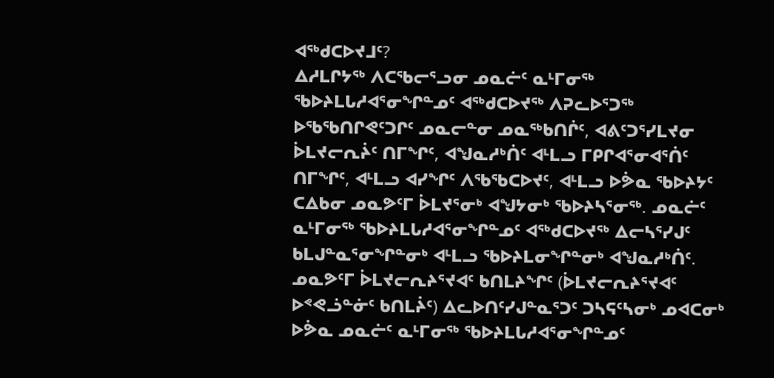ᐊᖅᑯᑕᐅᔪᒧᑦ?
ᐃᓱᒪᒋᔭᖅ ᐱᑕᖃᓕᕐᓗᓂ ᓄᓇᓖᑦ ᓇᒻᒥᓂᖅ ᖃᐅᔨᒪᒐᓱᐊᕐᓂᖏᓐᓄᑦ ᐊᖅᑯᑕᐅᔪᖅ ᐱᕈᓚᐅᕐᑐᖅ ᐅᖃᖃᑎᒋᕙᑦᑐᒋᑦ ᓄᓇᓕᓐᓂ ᓄᓇᖅᑲᑎᒌᑦ, ᐊᕕᑦᑐᕐᓯᒪᔪᓂ ᐆᒪᔪᓕᕆᔩᑦ ᑎᒥᖏᑦ, ᐊᖑᓇᓱᒃᑏᑦ ᐊᒻᒪᓗ ᒥᑭᒋᐊᕐᓂᐊᕐᑏᑦ ᑎᒥᖏᑦ, ᐊᒻᒪᓗ ᐊᓯᖏᑦ ᐱᖃᖃᑕᐅᔪᑦ, ᐊᒻᒪᓗ ᐅᕘᓇ ᖃᐅᔨᔭᑦ ᑕᐃᑲᓂ ᓄᓇᕗᑦᒥ ᐆᒪᔪᕐᓂᒃ ᐊᖑᔭᓂᒃ ᖃᐅᔨᓴᕐᓂᖅ. ᓄᓇᓖᑦ ᓇᒻᒥᓂᖅ ᖃᐅᔨᒪᒐᓱᐊᕐᓂᖏᓐᓄᑦ ᐊᖅᑯᑕᐅᔪᖅ ᐃᓕᓴᕐᓯᒍᑦ ᑲᒪᒍᓐᓇᕐᓂᖏᓐᓂᒃ ᐊᒻᒪᓗ ᖃᐅᔨᒪᓂᖏᓐᓂᒃ ᐊᖑᓇᓱᒃᑏᑦ. ᓄᓇᕗᑦᒥ ᐆᒪᔪᓕᕆᔨᕐᔪᐊᑦ ᑲᑎᒪᔨᖏᑦ (ᐆᒪᔪᓕᕆᔨᕐᔪᐊᑦ ᐅᕝᕙᓘᓐᓃᑦ ᑲᑎᒪᔩᑦ) ᐃᓚᐅᑎᑦᓯᒍᓐᓇᕐᑐᑦ ᑐᓴᕋᑦᓴᓂᒃ ᓄᐊᑕᓂᒃ ᐅᕘᓇ ᓄᓇᓖᑦ ᓇᒻᒥᓂᖅ ᖃᐅᔨᒪᒐᓱᐊᕐᓂᖏᓐᓄᑦ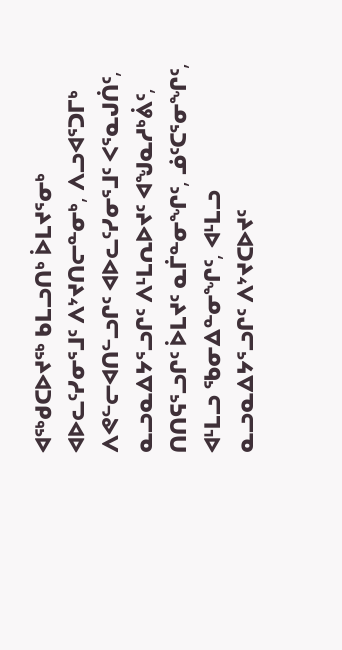ᐊᖅᑯᑕᐅᔪᖅ ᑲᒪᓗᑎᒃ ᐆᒪᔪᕐᓂᒃ ᐊᐅᓚᑦᓯᓂᕐᒧᑦ ᐱᔾᔪᑎᓕᓐᓂᒃ, ᐱᓗᐊᕐᑐᒥᒃ ᐱᕙᓪᓕᐊᑎᓪᓗᒋᑦ ᐊᐅᓚᑦᓯᓂᕐᒧᑦ ᐸᕐᓇᒍᑏᑦ, ᓇᓗᓇᐃᔭᕐᓗᒋᑦ ᐱᒻᒪᕆᐅᔪᑦ ᐊᖑᓇᓱᒃᕖᑦ, ᑎᑎᕋᕐᓗᒋᑦ ᐆᒪᔪᑦ ᓇᒦᓐᓂᖏᑦ, ᓅᑦᑕᕐᓂᖏᑦ, ᐊᒻᒪᓗ ᖃᓂᐃᓐᓂᖏᑦ, ᐊᒻᒪᓗ ᓇᓗᓇᐃᔭᕐᓗᒋᑦ ᐱᔾᔪᑕᐅᔪᑦ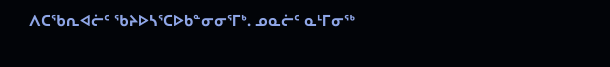ᐱᑕᖃᕆᐊᓖᑦ ᖃᔨᐅᓴᕐᑕᐅᑲᓐᓂᓂᕐᒥᒃ. ᓄᓇᓖᑦ ᓇᒻᒥᓂᖅ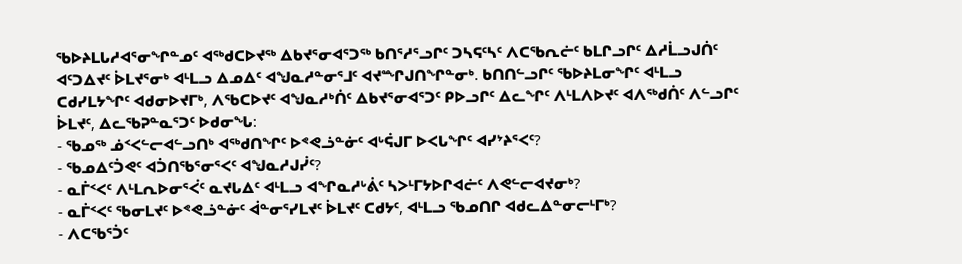ᖃᐅᔨᒪᒐᓱᐊᕐᓂᖏᓐᓄᑦ ᐊᖅᑯᑕᐅᔪᖅ ᐃᑲᔪᕐᓂᐊᕐᑐᖅ ᑲᑎᕐᓱᕐᓗᒋᑦ ᑐᓴᕋᑦᓴᑦ ᐱᑕᖃᕆᓖᑦ ᑲᒪᒋᓗᒋᑦ ᐃᓱᒫᓗᒍᑏᑦ ᐊᑦᑐᐃᔪᑦ ᐆᒪᔪᕐᓂᒃ ᐊᒻᒪᓗ ᐃᓄᐃᑦ ᐊᖑᓇᓱᓐᓂᕐᒧᑦ ᐊᔪᖖᒋᒍᑎᖏᓐᓂᒃ. ᑲᑎᑎᓪᓗᒋᑦ ᖃᐅᔨᒪᓂᖏᑦ ᐊᒻᒪᓗ ᑕᑯᓯᒪᔭᖏᑦ ᐊᑯᓂᐅᔪᒥᒃ, ᐱᖃᑕᐅᔪᑦ ᐊᖑᓇᓱᒃᑏᑦ ᐃᑲᔪᕐᓂᐊᕐᑐᑦ ᑭᐅᓗᒋᑦ ᐃᓚᖏᑦ ᐱᒻᒪᐱᐅᔪᑦ ᐊᐱᖅᑯᑏᑦ ᐱᓪᓗᒋᑦ ᐆᒪᔪᑦ, ᐃᓚᖃᕈᓐᓇᕐᑐᑦ ᐅᑯᓂᖓ:
- ᖃᓄᖅ ᓅᑉᐸᓪᓕᐊᓪᓗᑎᒃ ᐊᖅᑯᑎᖏᑦ ᐅᕝᕙᓘᓐᓃᑦ ᐊᒡᕌᒍᒥ ᐅᐸᒐᖏᑦ ᐊᓯᔾᔨᕐᐸᑦ?
- ᖃᓄᐃᑦᑑᕙᑦ ᐊᑑᑎᖃᕐᓂᕐᐸᑦ ᐊᖑᓇᓱᒍᓰᑦ?
- ᓇᒦᑉᐸᑦ ᐱᒻᒪᕆᐅᓂᕐᐹᑦ ᓇᔪᒐᐃᑦ ᐊᒻᒪᓗ ᐊᖏᓇᓱᒡᕖᑦ ᓴᐳᒻᒥᔭᐅᒋᐊᓖᑦ ᐱᕙᓪᓕᐊᔪᓂᒃ?
- ᓇᒦᑉᐸᑦ ᖃᓂᒪᔪᑦ ᐅᕝᕙᓘᓐᓃᑦ ᐋᓐᓂᕐᓯᒪᔪᑦ ᐆᒪᔪᑦ ᑕᑯᔭᑦ, ᐊᒻᒪᓗ ᖃᓄᑎᒋ ᐊᑯᓚᐃᓐᓂᓕᒻᒥᒃ?
- ᐱᑕᖃᕐᑑᑦ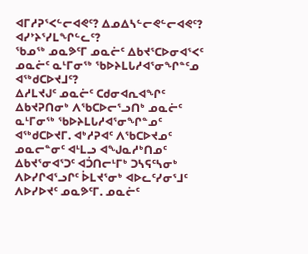ᐊᒥᓱᕈᕐᐸᓪᓕᐊᕙᑦ? ᐃᓄᐃᓴᓪᓕᕙᓪᓕᐊᕙᑦ? ᐊᓯᔾᔨᕐᓯᒪᖏᓪᓚᑦ?
ᖃᓄᖅ ᓄᓇᕗᑦᒥ ᓄᓇᓖᑦ ᐃᑲᔪᕐᑕᐅᓂᐊᕐᐸᑦ ᓄᓇᓖᑦ ᓇᒻᒥᓂᖅ ᖃᐅᔨᒪᒐᓱᐊᕐᓂᖏᓐᑦᓄ ᐊᖅᑯᑕᐅᔪᒧᑦ?
ᐃᓱᒪᔪᒍᑦ ᓄᓇᓖᑦ ᑕᑯᓂᐊᕆᐊᖏᑦ ᐃᑲᔪᕈᑎᓂᒃ ᐱᖃᑕᐅᓕᕐᓗᑎᒃ ᓄᓇᓖᑦ ᓇᒻᒥᓂᖅ ᖃᐅᔨᒪᒐᓱᐊᕐᓂᖏᓐᓄᑦ ᐊᖅᑯᑕᐅᔪᒥ. ᐊᒃᓱᕈᐊᑦ ᐱᖃᑕᐅᔪᓄᑦ ᓄᓇᓕᓐᓂᑦ ᐊᒻᒪᓗ ᐊᖑᓇᓱᒃᑎᓄᑦ ᐃᑲᔪᕐᓂᐊᕐᑐᑦ ᐊᑑᑎᓕᒻᒥᒃ ᑐᓴᕋᑦᓴᓂᒃ ᐱᐅᓯᒋᐊᕐᓗᒋᑦ ᐆᒪᔪᕐᓂᒃ ᐊᐅᓚᑦᓯᓂᕐᒧᑦ ᐱᐅᓯᐅᔪᑦ ᓄᓇᕗᑦᒥ. ᓄᓇᓖᑦ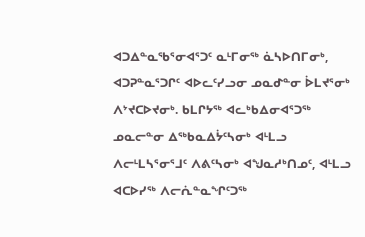ᐊᑐᐃᓐᓇᖃᕐᓂᐊᕐᑐᑦ ᓇᒻᒥᓂᖅ ᓈᓴᐅᑎᒥᓂᒃ, ᐊᑐᕈᓐᓇᕐᑐᒋᑦ ᐊᐅᓚᑦᓯᓗᓂ ᓄᓇᕷᓐᓂ ᐆᒪᔪᕐᓂᒃ ᐱᔾᔪᑕᐅᔪᓂᒃ. ᑲᒪᒋᔭᖅ ᐊᓚᒃᑲᐃᓂᐊᕐᑐᖅ ᓄᓇᓕᓐᓂ ᐃᖅᑲᓇᐃᔮᑦᓴᓂᒃ ᐊᒻᒪᓗ ᐱᓕᒻᒪᓴᕐᓂᕐᒧᑦ ᐱᕕᑦᓴᓂᒃ ᐊᖑᓇᓱᒃᑎᓄᑦ, ᐊᒻᒪᓗ ᐊᑕᐅᓯᖅ ᐱᓕᕇᓐᓇᖏᑦᑐᖅ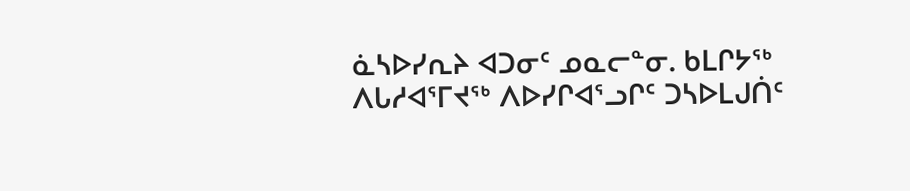ᓈᓴᐅᓯᕆᔨ ᐊᑐᓂᑦ ᓄᓇᓕᓐᓂ. ᑲᒪᒋᔭᖅ ᐱᒐᓱᐊᕐᒥᔪᖅ ᐱᐅᓯᒋᐊᕐᓗᒋᑦ ᑐᓴᐅᒪᒍᑏᑦ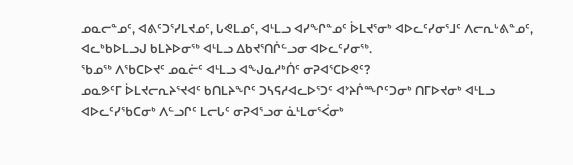ᓄᓇᓕᓐᓄᑦ, ᐊᕕᑦᑐᕐᓯᒪᔪᓄᑦ, ᒐᕙᒪᓄᑦ, ᐊᒻᒪᓗ ᐊᓯᖏᓐᓄᑦ ᐆᒪᔪᕐᓂᒃ ᐊᐅᓚᑦᓯᓂᕐᒧᑦ ᐱᓕᕆᒡᕕᓐᓄᑦ, ᐊᓚᒃᑲᐅᒪᓗᒍ ᑲᒪᔨᐅᓂᖅ ᐊᒻᒪᓗ ᐃᑲᔪᕐᑎᒌᓪᓗᓂ ᐊᐅᓚᑦᓯᓂᖅ.
ᖃᓄᖅ ᐱᖃᑕᐅᔪᑦ ᓄᓇᓖᑦ ᐊᒻᒪᓗ ᐊᖑᓇᓱᒃᑏᑦ ᓂᕈᐊᕐᑕᐅᕙᑦ?
ᓄᓇᕗᑦᒥ ᐆᒪᔪᓕᕆᔨᕐᔪᐊᑦ ᑲᑎᒪᔨᖏᑦ ᑐᓴᕋᓱᐊᓚᐅᕐᑐᑦ ᐊᔾᔨᒌᙱᑦᑐᓂᒃ ᑎᒥᐅᔪᓂᒃ ᐊᒻᒪᓗ ᐊᐅᓚᑦᓯᖃᑕᓂᒃ ᐱᓪᓗᒋᑦ ᒪᓕᒐᑦ ᓂᕈᐊᕐᓗᓂ ᓈᒻᒪᓂᕐᐹᓂᒃ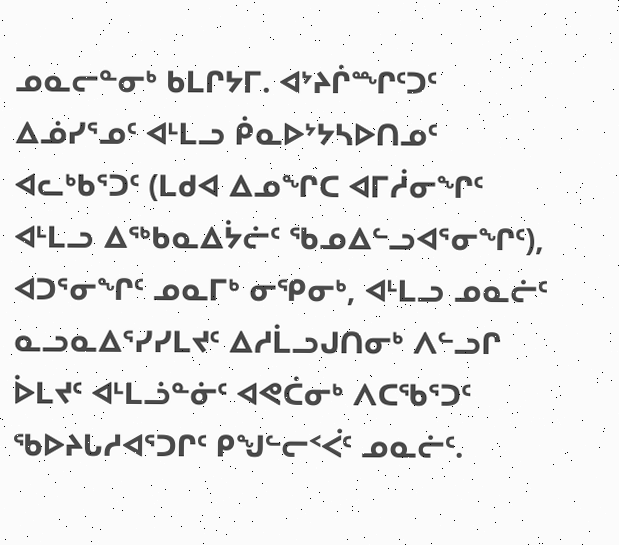ᓄᓇᓕᓐᓂᒃ ᑲᒪᒋᔭᒥ. ᐊᔾᔨᒌᙱᑦᑐᑦ ᐃᓅᓯᕐᓄᑦ ᐊᒻᒪᓗ ᑮᓇᐅᔾᔭᓴᐅᑎᓄᑦ ᐊᓚᒃᑲᕐᑐᑦ (ᒪᑯᐊ ᐃᓄᖏᑕ ᐊᒥᓲᓂᖏᑦ ᐊᒻᒪᓗ ᐃᖅᑲᓇᐃᔮᓖᑦ ᖃᓄᐃᓪᓗᐊᕐᓂᖏᑦ), ᐊᑐᕐᓂᖏᑦ ᓄᓇᒥᒃ ᓂᕿᓂᒃ, ᐊᒻᒪᓗ ᓄᓇᓖᑦ ᓇᓗᓇᐃᕐᓯᓯᒪᔪᑦ ᐃᓱᒫᓗᒍᑎᓂᒃ ᐱᓪᓗᒋ ᐆᒪᔪᑦ ᐊᒻᒪᓘᓐᓃᑦ ᐊᕙᑖᓂᒃ ᐱᑕᖃᕐᑐᑦ ᖃᐅᔨᒐᓱᐊᕐᑐᒋᑦ ᑭᖑᓪᓕᑉᐹᑦ ᓄᓇᓖᑦ.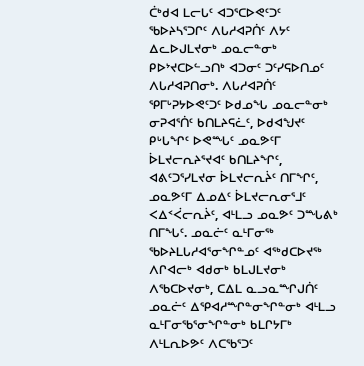ᑖᒃᑯᐊ ᒪᓕᒐᑦ ᐊᑐᕐᑕᐅᕙᑦᑐᑦ ᖃᐅᔨᓴᕐᑐᒋᑦ ᐱᒐᓱᐊᕈᑏᑦ ᐱᔭᑦ ᐃᓚᐅᒍᒪᔪᓂᒃ ᓄᓇᓕᓐᓂᒃ ᑭᐅᔾᔪᑕᐅᓪᓗᑎᒃ ᐊᑐᓂᑦ ᑐᑦᓯᕋᐅᑎᓄᑦ ᐱᒐᓱᐊᕈᑎᓂᒃ. ᐱᒐᓱᐊᕈᑏᑦ ᕿᒥᒡᕈᔭᐅᕙᑦᑐᑦ ᐅᑯᓄᖓ ᓄᓇᓕᓐᓂᒃ ᓂᕈᐊᕐᑏᑦ ᑲᑎᒪᔨᕋᓛᑦ, ᐅᑯᐊᖑᔪᑦ ᑭᒡᒐᖏᑦ ᐅᕙᙵᑦ ᓄᓇᕗᑦᒥ ᐆᒪᔪᓕᕆᔨᕐᔪᐊᑦ ᑲᑎᒪᔨᖏᑦ, ᐊᕕᑦᑐᕐᓯᒪᔪᓂ ᐆᒪᔪᓕᕆᔩᑦ ᑎᒥᖏᑦ, ᓄᓇᕗᑦᒥ ᐃᓄᐃᑦ ᐆᒪᔪᓕᕆᓂᕐᒧᑦ ᐸᐃᑉᐹᓕᕆᔩᑦ, ᐊᒻᒪᓗ ᓄᓇᕗᑦ ᑐᙵᕕᒃ ᑎᒥᖓᑦ. ᓄᓇᓖᑦ ᓇᒻᒥᓂᖅ ᖃᐅᔨᒪᒐᓱᐊᕐᓂᖏᓐᓄᑦ ᐊᖅᑯᑕᐅᔪᖅ ᐱᒋᐊᓕᒃ ᐊᑯᓂᒃ ᑲᒪᒍᒪᔪᓂᒃ ᐱᖃᑕᐅᔪᓂᒃ, ᑕᐃᒪ ᓇᓗᓇᙱᒍᑏᑦ ᓄᓇᓖᑦ ᐃᕿᐊᓱᙱᓐᓂᖏᓐᓂᒃ ᐊᒻᒪᓗ ᓇᒻᒥᓂᖃᕐᓂᖏᓐᓂᒃ ᑲᒪᒋᔭᒥᒃ ᐱᒻᒪᕆᐅᕗᑦ ᐱᑕᖃᕐᑐᑦ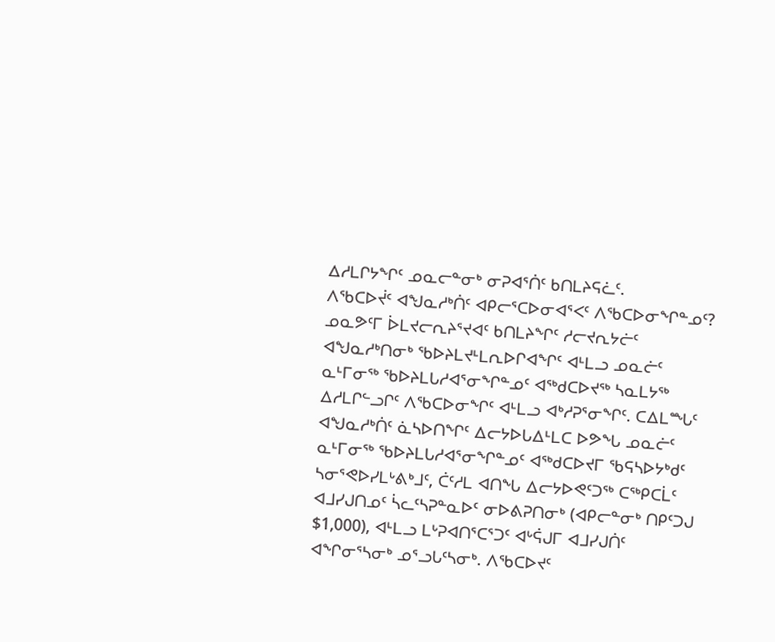ᐃᓱᒪᒋᔭᖏᑦ ᓄᓇᓕᓐᓂᒃ ᓂᕈᐊᕐᑏᑦ ᑲᑎᒪᔨᕋᓛᑦ.
ᐱᖃᑕᐅᔫᑦ ᐊᖑᓇᓱᒃᑏᑦ ᐊᑭᓕᕐᑕᐅᓂᐊᕐᐸᑦ ᐱᖃᑕᐅᓂᖏᓐᓄᑦ?
ᓄᓇᕗᑦᒥ ᐆᒪᔪᓕᕆᔨᕐᔪᐊᑦ ᑲᑎᒪᔨᖏᑦ ᓱᓕᔪᕆᔭᓖᑦ ᐊᖑᓇᓱᒃᑎᓂᒃ ᖃᐅᔨᒪᔪᒻᒪᕆᐅᒋᐊᖏᑦ ᐊᒻᒪᓗ ᓄᓇᓖᑦ ᓇᒻᒥᓂᖅ ᖃᐅᔨᒪᒐᓱᐊᕐᓂᖏᓐᓄᑦ ᐊᖅᑯᑕᐅᔪᖅ ᓴᓇᒪᔭᖅ ᐃᓱᒪᒋᓪᓗᒋᑦ ᐱᖃᑕᐅᓂᖏᑦ ᐊᒻᒪᓗ ᐊᒃᓱᕈᕐᓂᖏᑦ. ᑕᐃᒪᙵᑦ ᐊᖑᓇᓱᒃᑏᑦ ᓈᓴᐅᑎᖏᑦ ᐃᓕᔭᐅᒐᐃᒻᒪᑕ ᐅᕗᖓ ᓄᓇᓖᑦ ᓇᒻᒥᓂᖅ ᖃᐅᔨᒪᒐᓱᐊᕐᓂᖏᓐᓄᑦ ᐊᖅᑯᑕᐅᔪᒥ ᖃᕋᓴᐅᔭᒃᑯᑦ ᓴᓂᕐᕙᐅᓯᒪᒡᕕᒃᒧᑦ, ᑖᑦᓱᒪ ᐊᑎᖓ ᐃᓕᔭᐅᕙᑦᑐᖅ ᑕᖅᑭᑕᒫᑦ ᐊᒧᓯᒍᑎᓄᑦ ᓵᓚᑦᓴᕈᓐᓇᐅᑦ ᓂᐅᕕᕈᑎᓂᒃ (ᐊᑭᓕᓐᓂᒃ ᑎᑭᑦᑐᒍ $1,000), ᐊᒻᒪᓗ ᒪᒡᕈᐊᑎᕐᑕᕐᑐᑦ ᐊᒡᕌᒍᒥ ᐊᒧᓯᒍᑏᑦ ᐊᖏᓂᕐᓴᓂᒃ ᓄᕐᓗᒐᑦᓴᓂᒃ. ᐱᖃᑕᐅᔪᑦ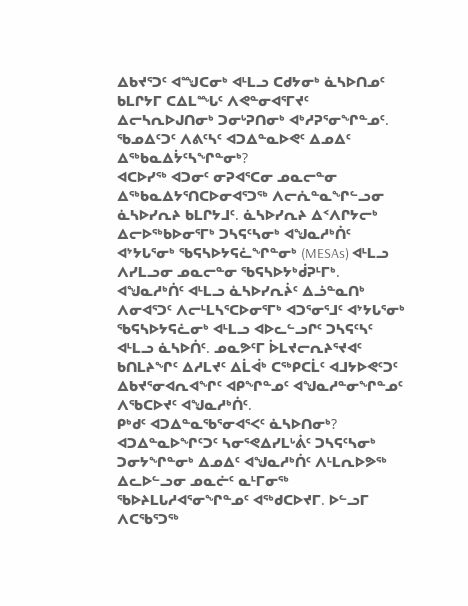ᐃᑲᔪᕐᑐᑦ ᐊᙳᑕᓂᒃ ᐊᒻᒪᓗ ᑕᑯᔭᓂᒃ ᓈᓴᐅᑎᓄᑦ ᑲᒪᒋᔭᒥ ᑕᐃᒪᙵᑦ ᐱᕙᓐᓂᐊᕐᒥᔪᑦ ᐃᓕᓴᕆᐅᒍᑎᓂᒃ ᑐᓂᒡᕈᑎᓂᒃ ᐊᒃᓱᕈᕐᓂᖏᓐᓄᑦ.
ᖃᓄᐃᑦᑐᑦ ᐱᕕᑦᓴᑦ ᐊᑐᐃᓐᓇᐅᕙᑦ ᐃᓄᐃᑦ ᐃᖅᑲᓇᐃᔮᑦᓴᖏᓐᓂᒃ?
ᐊᑕᐅᓯᖅ ᐊᑐᓂᑦ ᓂᕈᐊᕐᑕᓂ ᓄᓇᓕᓐᓂ ᐃᖅᑲᓇᐃᔭᕐᑎᑕᐅᓂᐊᕐᑐᖅ ᐱᓕᕇᓐᓇᖏᓪᓗᓂ ᓈᓴᐅᓯᕆᔨ ᑲᒪᒋᔭᒧᑦ. ᓈᓴᐅᓯᕆᔨ ᐃᑉᐱᒋᔭᓕᒃ ᐃᓕᐅᖅᑲᐅᓂᕐᒥᒃ ᑐᓴᕋᑦᓴᓂᒃ ᐊᖑᓇᓱᒃᑏᑦ ᐊᔾᔭᒐᕐᓂᒃ ᖃᕋᓴᐅᔭᕋᓛᖏᓐᓂᒃ (MESAs) ᐊᒻᒪᓗ ᐱᓯᒪᓗᓂ ᓄᓇᓕᓐᓂ ᖃᕋᓴᐅᔭᒃᑰᕈᒻᒥᒃ. ᐊᖑᓇᓱᒃᑏᑦ ᐊᒻᒪᓗ ᓈᓴᐅᓯᕆᔩᑦ ᐃᓘᓐᓇᑎᒃ ᐱᓂᐊᕐᑐᑦ ᐱᓕᒻᒪᓴᕐᑕᐅᓂᕐᒥᒃ ᐊᑐᕐᓂᕐᒧᑦ ᐊᔾᔭᒐᕐᓂᒃ ᖃᕋᓴᐅᔭᕋᓛᓂᒃ ᐊᒻᒪᓗ ᐊᐅᓚᓪᓗᒋᑦ ᑐᓴᕋᑦᓴᑦ ᐊᒻᒪᓗ ᓈᓴᐅᑏᑦ. ᓄᓇᕗᑦᒥ ᐆᒪᔪᓕᕆᔨᕐᔪᐊᑦ ᑲᑎᒪᔨᖏᑦ ᐃᓱᒪᔪᑦ ᐃᒫᐋᒃ ᑕᖅᑭᑕᒫᑦ ᐊᒧᔭᐅᕙᑦᑐᑦ ᐃᑲᔪᕐᓂᐊᕆᐊᖏᑦ ᐊᑭᖏᓐᓄᑦ ᐊᖑᓇᓱᓐᓂᖏᓐᓄᑦ ᐱᖃᑕᐅᔪᑦ ᐊᖑᓇᓱᒃᑏᑦ.
ᑭᒃᑯᑦ ᐊᑐᐃᓐᓇᖃᕐᓂᐊᕐᐸᑦ ᓈᓴᐅᑎᓂᒃ?
ᐊᑐᐃᓐᓇᐅᖏᑦᑐᑦ ᓴᓂᕐᕙᐃᓯᒪᒡᕖᑦ ᑐᓴᕋᑦᓴᓂᒃ ᑐᓂᔭᖏᓐᓂᒃ ᐃᓄᐃᑦ ᐊᖑᓇᓱᒃᑏᑦ ᐱᒻᒪᕆᐅᕗᖅ ᐃᓚᐅᓪᓗᓂ ᓄᓇᓖᑦ ᓇᒻᒥᓂᖅ ᖃᐅᔨᒪᒐᓱᐊᕐᓂᖏᓐᓄᑦ ᐊᖅᑯᑕᐅᔪᒥ. ᐅᓪᓗᒥ ᐱᑕᖃᕐᑐᖅ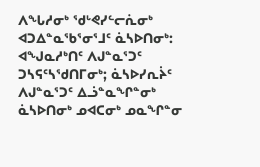ᐱᖓᓱᓂᒃ ᖁᒡᕙᓯᓪᓕᕇᓂᒃ ᐊᑐᐃᓐᓇᖃᕐᓂᕐᒧᑦ ᓈᓴᐅᑎᓂᒃ: ᐊᖑᓇᓱᒃᑎᑦ ᐱᒍᓐᓇᕐᑐᑦ ᑐᓴᕋᑦᓴᖁᑎᒥᓂᒃ; ᓈᓴᐅᓯᕆᔩᑦ ᐱᒍᓐᓇᕐᑐᑦ ᐃᓘᓐᓇᖏᓐᓂᒃ ᓈᓴᐅᑎᓂᒃ ᓄᐊᑕᓂᒃ ᓄᓇᖏᓐᓂ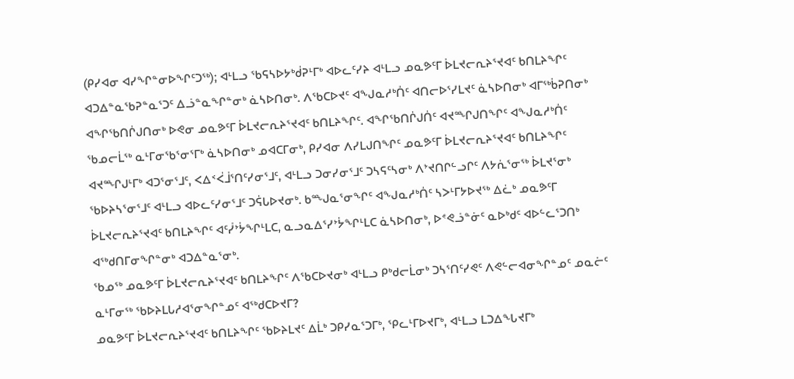(ᑭᓯᐊᓂ ᐊᓯᖏᓐᓂᐅᖏᑦᑐᖅ); ᐊᒻᒪᓗ ᖃᕋᓴᐅᔭᒃᑰᕈᒻᒥᒃ ᐊᐅᓚᑦᓯᔨ ᐊᒻᒪᓗ ᓄᓇᕗᑦᒥ ᐆᒪᔪᓕᕆᔨᕐᔪᐊᑦ ᑲᑎᒪᔨᖏᑦ ᐊᑐᐃᓐᓇᖃᕈᓐᓇᕐᑐᑦ ᐃᓘᓐᓇᖏᓐᓂᒃ ᓈᓴᐅᑎᓂᒃ. ᐱᖃᑕᐅᔪᑦ ᐊᖑᓇᓱᒃᑏᑦ ᐊᑎᓕᐅᕐᓯᒪᔪᑦ ᓈᓴᐅᑎᓂᒃ ᐊᒥᖅᑳᕈᑎᓂᒃ ᐊᖏᖃᑎᒌᒍᑎᓂᒃ ᐅᕙᓂ ᓄᓇᕗᑦᒥ ᐆᒪᔪᓕᕆᔨᕐᔪᐊᑦ ᑲᑎᒪᔨᖏᑦ. ᐊᖏᖃᑎᒌᒍᑏᑦ ᐊᔪᖖᒋᒍᑎᖏᑦ ᐊᖑᓇᓱᒃᑏᑦ ᖃᓄᓕᒫᖅ ᓇᒻᒥᓂᖃᕐᓂᕐᒥᒃ ᓈᓴᐅᑎᓂᒃ ᓄᐊᑕᒥᓂᒃ, ᑭᓯᐊᓂ ᐱᓯᒪᒍᑎᖏᑦ ᓄᓇᕗᑦᒥ ᐆᒪᔪᓕᕆᔨᕐᔪᐊᑦ ᑲᑎᒪᔨᖏᑦ ᐊᔪᖖᒋᒍᒻᒥᒃ ᐊᑐᕐᓂᕐᒧᑦ, ᐸᐃᑉᐹᒨᕐᑎᑦᓯᓂᕐᒧᑦ, ᐊᒻᒪᓗ ᑐᓂᓯᓂᕐᒧᑦ ᑐᓴᕋᑦᓴᓂᒃ ᐱᔾᔪᑎᒋᓪᓗᒋᑦ ᐱᔭᕇᕐᓂᖅ ᐆᒪᔪᕐᓂᒃ ᖃᐅᔨᓴᕐᓂᕐᒧᑦ ᐊᒻᒪᓗ ᐊᐅᓚᑦᓯᓂᕐᒧᑦ ᑐᕌᒐᐅᔪᓂᒃ. ᑲᖖᒍᓇᕐᓂᖏᑦ ᐊᖑᓇᓱᒃᑏᑦ ᓴᐳᒻᒥᔭᐅᔪᖅ ᐃᓛᒃ ᓄᓇᕗᑦᒥ ᐆᒪᔪᓕᕆᔨᕐᔪᐊᑦ ᑲᑎᒪᔨᖏᑦ ᐊᑦᓰᔾᔮᖏᒻᒪᑕ, ᓇᓗᓇᐃᕐᓯᔾᔮᖏᒻᒪᑕ ᓈᓴᐅᑎᓂᒃ, ᐅᕝᕙᓘᓐᓃᑦ ᓇᐅᒃᑯᑦ ᐊᐅᓪᓚᕐᑐᑎᒃ ᐊᖅᑯᑎᒥᓂᖏᓐᓂᒃ ᐊᑐᐃᓐᓇᕐᓂᒃ.
ᖃᓄᖅ ᓄᓇᕗᑦᒥ ᐆᒪᔪᓕᕆᔨᕐᔪᐊᑦ ᑲᑎᒪᔨᖏᑦ ᐱᖃᑕᐅᔪᓂᒃ ᐊᒻᒪᓗ ᑭᒃᑯᓕᒫᓂᒃ ᑐᓴᕐᑎᑦᓯᕙᑦ ᐱᕙᓪᓕᐊᓂᖏᓐᓄᑦ ᓄᓇᓖᑦ ᓇᒻᒥᓂᖅ ᖃᐅᔨᒪᒐᓱᐊᕐᓂᖏᓐᓄᑦ ᐊᖅᑯᑕᐅᔪᒥ?
ᓄᓇᕗᑦᒥ ᐆᒪᔪᓕᕆᔨᕐᔪᐊᑦ ᑲᑎᒪᔨᖏᑦ ᖃᐅᔨᒪᔪᑦ ᐃᒫᒃ ᑐᑭᓯᓇᕐᑐᒥᒃ, ᕿᓚᒻᒥᐅᔪᒥᒃ, ᐊᒻᒪᓗ ᒪᑐᐃᖓᔪᒥᒃ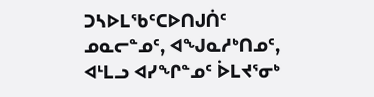ᑐᓴᐅᒪᖃᑦᑕᐅᑎᒍᑏᑦ ᓄᓇᓕᓐᓄᑦ, ᐊᖑᓇᓱᒃᑎᓄᑦ, ᐊᒻᒪᓗ ᐊᓯᖏᓐᓄᑦ ᐆᒪᔪᕐᓂᒃ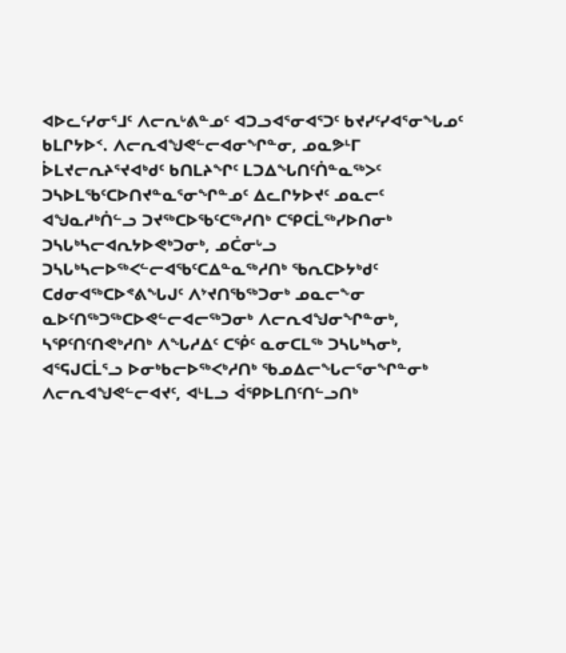ᐊᐅᓚᑦᓯᓂᕐᒧᑦ ᐱᓕᕆᒡᕕᓐᓄᑦ ᐊᑐᓗᐊᕐᓂᐊᕐᑐᑦ ᑲᔪᓯᑦᓯᐊᕐᓂᖓᓄᑦ ᑲᒪᒋᔭᐅᑉ. ᐱᓕᕆᐊᖑᕙᓪᓕᐊᓂᖏᓐᓂ, ᓄᓇᕗᒻᒥ ᐆᒪᔪᓕᕆᔨᕐᔪᐊᒃᑯᑦ ᑲᑎᒪᔨᖏᑦ ᒪᑐᐃᖓᑎᑦᑏᓐᓇᖅᐳᑦ ᑐᓴᐅᒪᖃᑦᑕᐅᑎᔪᓐᓇᕐᓂᖏᓐᓄᑦ ᐃᓚᒋᔭᐅᔪᑦ ᓄᓇᓕᑦ ᐊᖑᓇᓱᒃᑏᓪᓗ ᑐᔪᖅᑕᐅᖃᑦᑕᖅᓱᑎᒃ ᑕᕿᑕᒫᖅᓯᐅᑎᓂᒃ ᑐᓴᒐᒃᓴᓕᐊᕆᔭᐅᕙᒃᑐᓂᒃ, ᓄᑖᓂᒡᓗ ᑐᓴᒐᒃᓴᓕᐅᖅᐸᓪᓕᐊᖃᑦᑕᐃᓐᓇᖅᓱᑎᒃ ᖃᕆᑕᐅᔭᒃᑯᑦ ᑕᑯᓂᐊᖅᑕᐅᕝᕕᖓᒍᑦ ᐱᔾᔪᑎᖃᖅᑐᓂᒃ ᓄᓇᓕᖕᓂ ᓇᐅᑦᑎᖅᑐᖅᑕᐅᕙᓪᓕᐊᓕᖅᑐᓂᒃ ᐱᓕᕆᐊᖑᓂᖏᓐᓂᒃ, ᓴᕿᑦᑎᑦᑎᕙᒃᓱᑎᒃ ᐱᖓᓱᐃᑦ ᑕᖀᑦ ᓇᓂᑕᒪᖅ ᑐᓴᒐᒃᓴᓂᒃ, ᐊᕐᕋᒍᑕᒫᕐᓗ ᐅᓂᒃᑲᓕᐅᖅᐸᒃᓱᑎᒃ ᖃᓄᐃᓕᖓᓕᕐᓂᖏᓐᓂᒃ ᐱᓕᕆᐊᖑᕙᓪᓕᐊᔪᑦ, ᐊᒻᒪᓗ ᐋᕿᐅᒪᑎᑦᑎᓪᓗᑎᒃ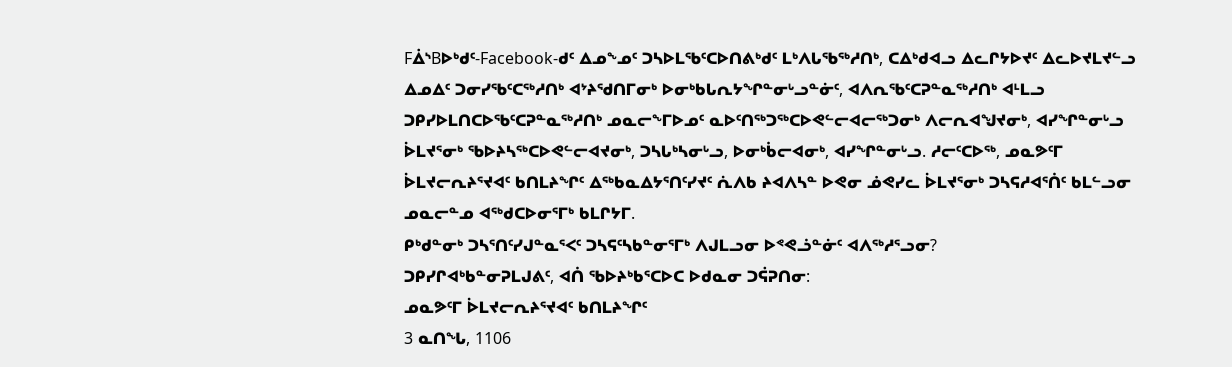FᐄᔅBᐅᒃᑯᑦ-Facebook-ᑯᑦ ᐃᓄᖕᓄᑦ ᑐᓴᐅᒪᖃᑦᑕᐅᑎᕕᒃᑯᑦ ᒪᒃᐱᒐᖃᖅᓱᑎᒃ, ᑕᐃᒃᑯᐊᓗ ᐃᓚᒋᔭᐅᔪᑦ ᐃᓚᐅᔪᒪᔪᓪᓗ ᐃᓄᐃᑦ ᑐᓂᓯᖃᑦᑕᖅᓱᑎᒃ ᐊᔾᔨᖁᑎᒥᓂᒃ ᐅᓂᒃᑲᒐᕆᔭᖏᓐᓂᒡᓗᓐᓃᑦ, ᐊᐱᕆᖃᑦᑕᕈᓐᓇᖅᓱᑎᒃ ᐊᒻᒪᓗ ᑐᑭᓯᐅᒪᑎᑕᐅᖃᑦᑕᕈᓐᓇᖅᓱᑎᒃ ᓄᓇᓕᖕᒥᐅᓄᑦ ᓇᐅᑦᑎᖅᑐᖅᑕᐅᕙᓪᓕᐊᓕᖅᑐᓂᒃ ᐱᓕᕆᐊᖑᔪᓂᒃ, ᐊᓯᖏᓐᓂᒡᓗ ᐆᒪᔪᕐᓂᒃ ᖃᐅᔨᓴᖅᑕᐅᕙᓪᓕᐊᔪᓂᒃ, ᑐᓴᒐᒃᓴᓂᒡᓗ, ᐅᓂᒃᑳᓕᐊᓂᒃ, ᐊᓯᖏᓐᓂᒡᓗ. ᓱᓕᑦᑕᐅᖅ, ᓄᓇᕗᑦᒥ ᐆᒪᔪᓕᕆᔨᕐᔪᐊᑦ ᑲᑎᒪᔨᖏᑦ ᐃᖅᑲᓇᐃᔭᕐᑎᑦᓯᔪᑦ ᕇᐱᑲ ᔨᐊᐱᓴᓐ ᐅᕙᓂ ᓅᕙᓯᓚ ᐆᒪᔪᕐᓂᒃ ᑐᓴᕋᓱᐊᕐᑏᑦ ᑲᒪᓪᓗᓂ ᓄᓇᓕᓐᓄ ᐊᖅᑯᑕᐅᓂᕐᒥᒃ ᑲᒪᒋᔭᒥ.
ᑭᒃᑯᓐᓂᒃ ᑐᓴᕐᑎᑦᓯᒍᓐᓇᕐᐸᑦ ᑐᓴᕋᑦᓴᑲᓐᓂᕐᒥᒃ ᐱᒍᒪᓗᓂ ᐅᕝᕙᓘᓐᓃᑦ ᐊᐱᖅᓱᕐᓗᓂ?
ᑐᑭᓯᒋᐊᒃᑲᓐᓂᕈᒪᒍᕕᑦ, ᐊᑏ ᖃᐅᔨᒃᑲᕐᑕᐅᑕ ᐅᑯᓇᓂ ᑐᕌᕈᑎᓂ:
ᓄᓇᕗᑦᒥ ᐆᒪᔪᓕᕆᔨᕐᔪᐊᑦ ᑲᑎᒪᔨᖏᑦ
3 ᓇᑎᖓ, 1106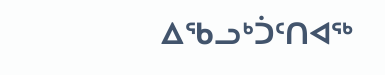ᐃᖃᓗᒃᑑᑦᑎᐊᖅ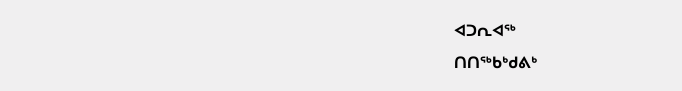ᐊᑐᕆᐊᖅ
ᑎᑎᖅᑲᒃᑯᕕᒃ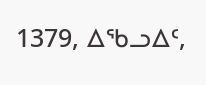1379, ᐃᖃᓗᐃᑦ,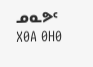ᓄᓇᕗᑦ X0A 0H0